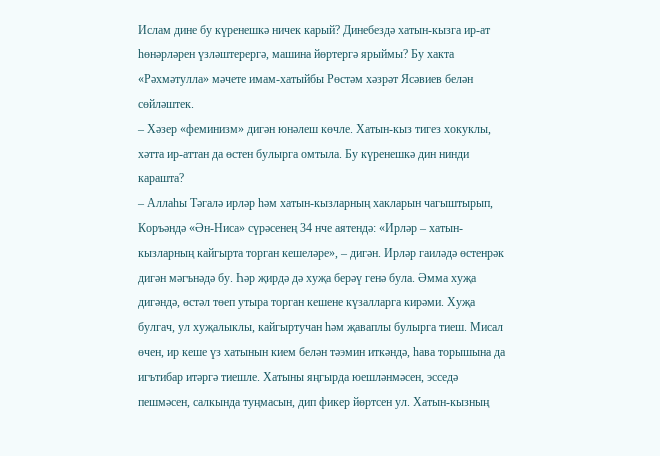Ислам дине бу күренешкә ничек карый? Динебездә хатын-кызга ир-ат һөнәрләрен үзләштерергә, машина йөртергә ярыймы? Бу хакта «Рәхмәтулла» мәчете имам-хатыйбы Рөстәм хәзрәт Ясәвиев белән сөйләштек.
– Хәзер «феминизм» дигән юнәлеш көчле. Хатын-кыз тигез хокуклы, хәтта ир-аттан да өстен булырга омтыла. Бу күренешкә дин нинди карашта?
– Аллаһы Тәгалә ирләр һәм хатын-кызларның хакларын чагыштырып, Коръәндә «Ән-Ниса» сүрәсенең 34 нче аятендә: «Ирләр – хатын-кызларның кайгырта торган кешеләре», – дигән. Ирләр гаиләдә өстенрәк дигән мәгънәдә бу. Һәр җирдә дә хуҗа берәү генә була. Әмма хуҗа дигәндә, өстәл төеп утыра торган кешене күзалларга кирәми. Хуҗа булгач, ул хуҗалыклы, кайгыртучан һәм җаваплы булырга тиеш. Мисал өчен, ир кеше үз хатынын кием белән тәэмин иткәндә, һава торышына да игътибар итәргә тиешле. Хатыны яңгырда юешләнмәсен, эсседә пешмәсен, салкында туңмасын, дип фикер йөртсен ул. Хатын-кызның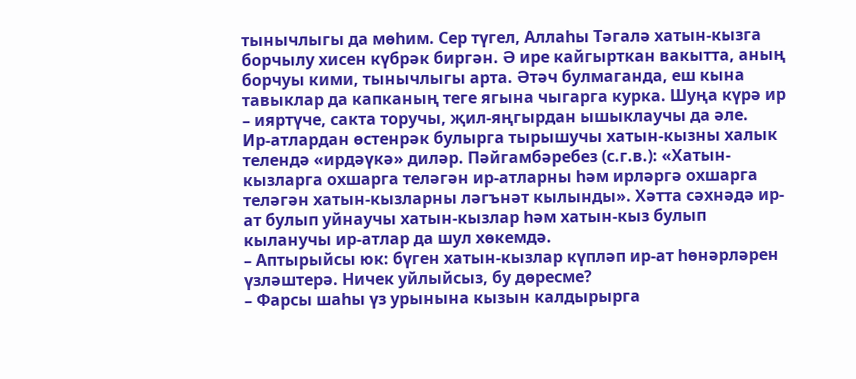тынычлыгы да мөһим. Сер түгел, Аллаһы Тәгалә хатын-кызга борчылу хисен күбрәк биргән. Ә ире кайгырткан вакытта, аның борчуы кими, тынычлыгы арта. Әтәч булмаганда, еш кына тавыклар да капканың теге ягына чыгарга курка. Шуңа күрә ир – ияртүче, сакта торучы, җил-яңгырдан ышыклаучы да әле.
Ир-атлардан өстенрәк булырга тырышучы хатын-кызны халык телендә «ирдәүкә» диләр. Пәйгамбәребез (с.г.в.): «Хатын-кызларга охшарга теләгән ир-атларны һәм ирләргә охшарга теләгән хатын-кызларны ләгънәт кылынды». Хәтта сәхнәдә ир-ат булып уйнаучы хатын-кызлар һәм хатын-кыз булып кыланучы ир-атлар да шул хөкемдә.
– Аптырыйсы юк: бүген хатын-кызлар күпләп ир-ат һөнәрләрен үзләштерә. Ничек уйлыйсыз, бу дөресме?
– Фарсы шаһы үз урынына кызын калдырырга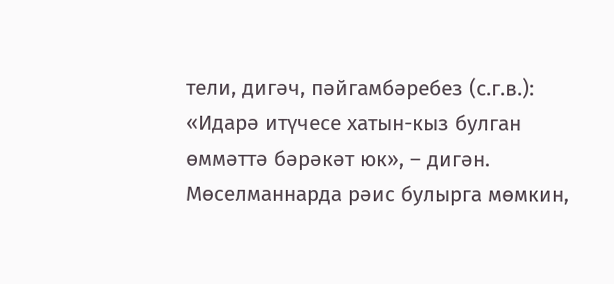тели, дигәч, пәйгамбәребез (с.г.в.): «Идарә итүчесе хатын-кыз булган өммәттә бәрәкәт юк», – дигән. Мөселманнарда рәис булырга мөмкин,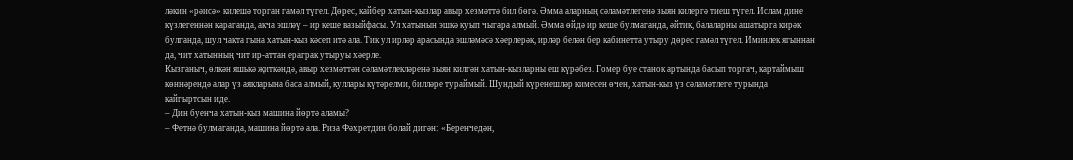ләкин «рәисә» килешә торган гамәл түгел. Дөрес, кайбер хатын-кызлар авыр хезмәттә бил бөгә. Әмма аларның сәламәтлегенә зыян килергә тиеш түгел. Ислам дине күзлегеннән караганда, акча эшләү – ир кеше вазыйфасы. Ул хатынын эшкә куып чыгара алмый. Әмма өйдә ир кеше булмаганда, әйтик, балаларны ашатырга кирәк булганда, шул чакта гына хатын-кыз кәсеп итә ала. Тик ул ирләр арасында эшләмәсә хәерлерәк, ирләр белән бер кабинетта утыру дөрес гамәл түгел. Иминлек ягыннан да, чит хатынның чит ир-аттан ераграк утыруы хәерле.
Кызганыч, өлкән яшькә җиткәндә, авыр хезмәттән сәламәтлекләренә зыян килгән хатын-кызларны еш күрәбез. Гомер буе станок артында басып торгач, картаймыш көннәрендә алар үз аякларына баса алмый, куллары күтәрелми, билләре тураймый. Шундый күренешләр кимесен өчен, хатын-кыз үз сәламәтлеге турында кайгыртсын иде.
– Дин буенча хатын-кыз машина йөртә аламы?
– Фетнә булмаганда, машина йөртә ала. Риза Фәхретдин болай дигән: «Беренчедән,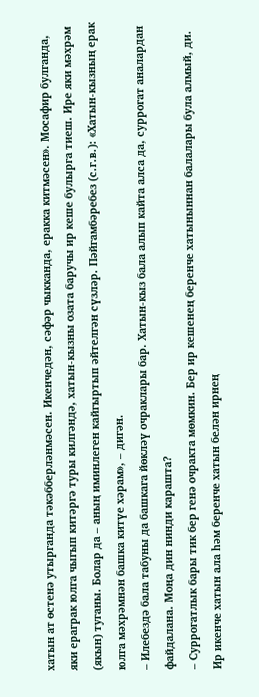хатын ат өстенә утырганда тәкәбберләнмәсен. Икенчедән, сәфәр чыкканда, еракка китмәсен». Мосафир булганда, яки ераграк юлга чыгып китәргә туры килгәндә, хатын-кызны озата баручы ир кеше булырга тиеш. Ире яки мәхрәм (якын) туганы. Болар да – аның иминлеген кайгыртып әйтелгән сүзләр. Пәйгамбәребез (с.г.в.): «Хатын-кызның ерак юлга мәхрәмнән башка китүе хәрам», – дигән.
– Илебездә бала табуны да башкага йөкләү очраклары бар. Хатын-кыз бала алып кайта алса да, суррогат аналардан файдалана. Моңа дин нинди карашта?
– Суррогатлык бары тик бер генә очракта мөмкин. Бер ир кешенең беренче хатыныннан балалары була алмый, ди. Ир икенче хатын ала һәм беренче хатын белән ирнең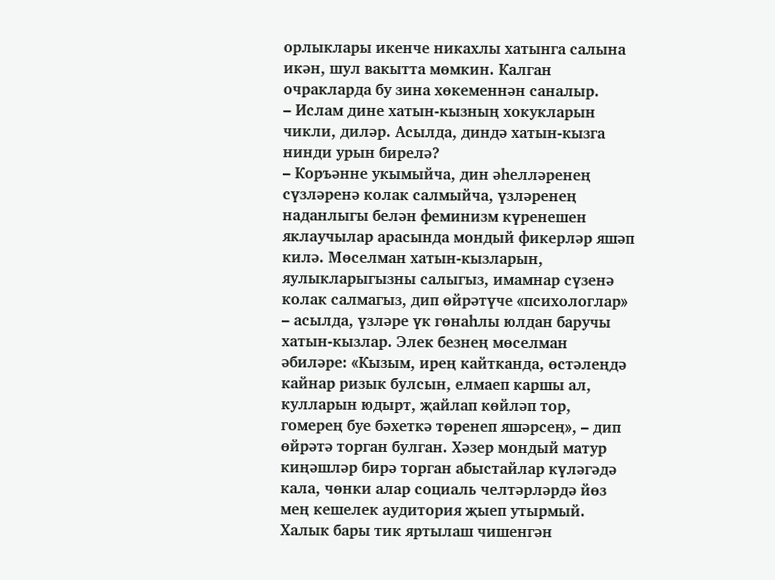орлыклары икенче никахлы хатынга салына икән, шул вакытта мөмкин. Калган очракларда бу зина хөкеменнән саналыр.
– Ислам дине хатын-кызның хокукларын чикли, диләр. Асылда, диндә хатын-кызга нинди урын бирелә?
– Коръәнне укымыйча, дин әһелләренең сүзләренә колак салмыйча, үзләренең наданлыгы белән феминизм күренешен яклаучылар арасында мондый фикерләр яшәп килә. Мөселман хатын-кызларын, яулыкларыгызны салыгыз, имамнар сүзенә колак салмагыз, дип өйрәтүче «психологлар» – асылда, үзләре үк гөнаһлы юлдан баручы хатын-кызлар. Элек безнең мөселман әбиләре: «Кызым, ирең кайтканда, өстәлеңдә кайнар ризык булсын, елмаеп каршы ал, кулларын юдырт, җайлап көйләп тор, гомерең буе бәхеткә төренеп яшәрсең», – дип өйрәтә торган булган. Хәзер мондый матур киңәшләр бирә торган абыстайлар күләгәдә кала, чөнки алар социаль челтәрләрдә йөз мең кешелек аудитория җыеп утырмый. Халык бары тик яртылаш чишенгән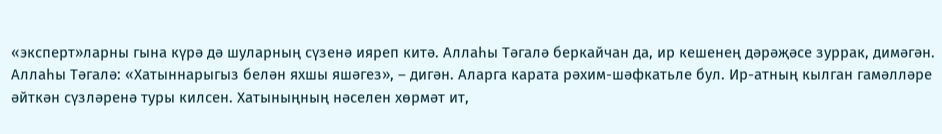«эксперт»ларны гына күрә дә шуларның сүзенә ияреп китә. Аллаһы Тәгалә беркайчан да, ир кешенең дәрәҗәсе зуррак, димәгән.
Аллаһы Тәгалә: «Хатыннарыгыз белән яхшы яшәгез», – дигән. Аларга карата рәхим-шәфкатьле бул. Ир-атның кылган гамәлләре әйткән сүзләренә туры килсен. Хатыныңның нәселен хөрмәт ит,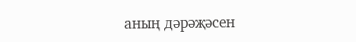аның дәрәҗәсен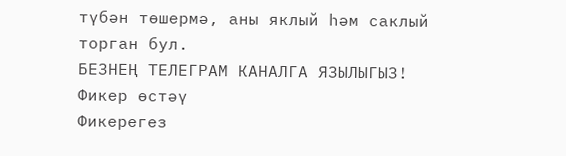түбән төшермә, аны яклый һәм саклый торган бул.
БЕЗНЕҢ ТЕЛЕГРАМ КАНАЛГА ЯЗЫЛЫГЫЗ!
Фикер өстәү
Фикерегез